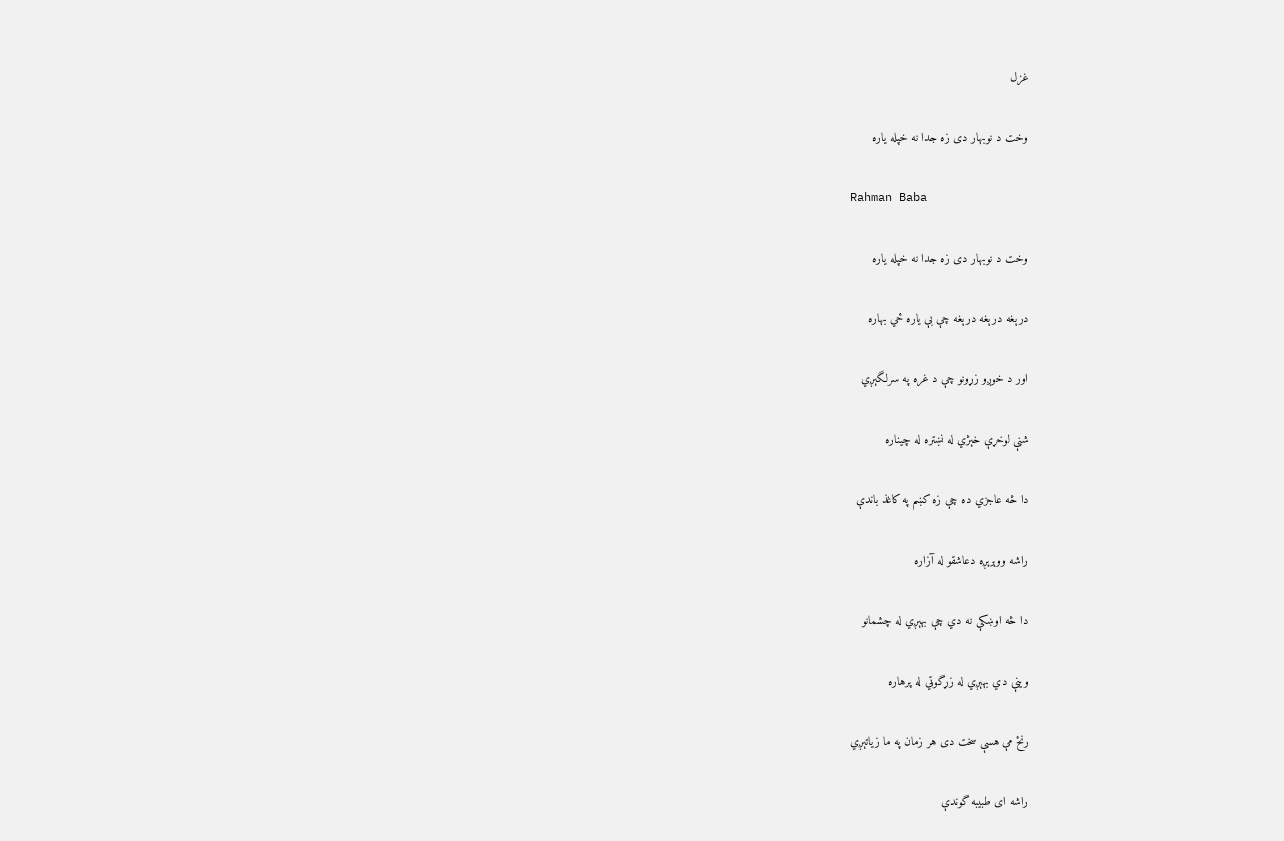غزل

وخت د نوبهار دی زه جدا نه خپله ياره

Rahman Baba

وخت د نوبهار دی زه جدا نه خپله ياره

درېغه درېغه درېغه چې بې ياره ځي بهاره

اور د خوږو زړونو چې د غره په سرلگېږي

شنې لوخړې خېژي له نښتره له چيناره

دا څه عاجزي ده چې زه کښم په کاغذ باندې

راشه ووېرېږه دعاشقو له آزاره

دا څه اوښکې نه دي چې بهېږي له چشمانو

وينې دي بهېږي له زړگوټي له پرهاره

رنځ مې هسې سخت دی هر زمان په ما زياتېږي

راشه ای طبيبه گوندې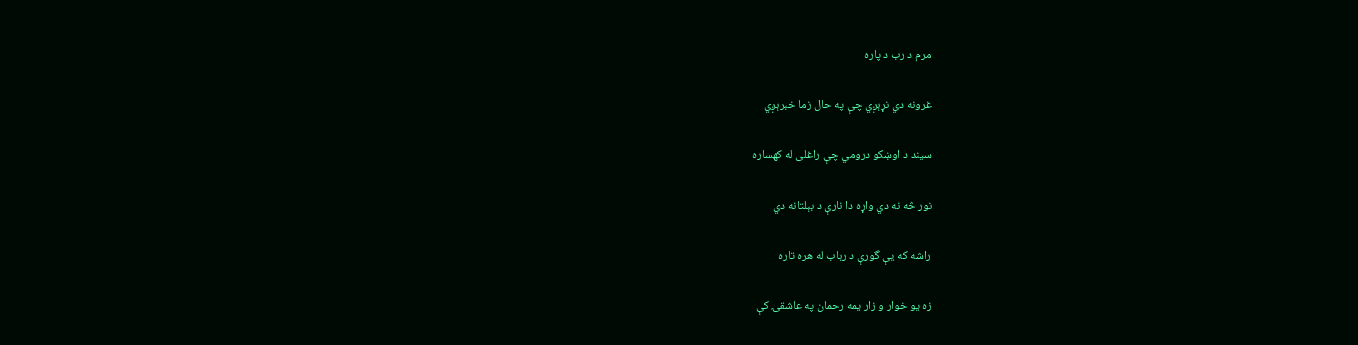مرم د رب د پاره

غرونه دي نړېږي چې په حال زما خبرېږي

سيند د اوښکو درومي چې راغلی له کهساره

نور څه نه دي واړه دا نارې د بېلتانه دي

راشه که يې گورې د رباب له هره تاره

زه يو خوار و زار يمه رحمان په عاشقۍ کې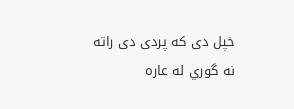خپل دی که پردی دی راته نه گوري له عاره